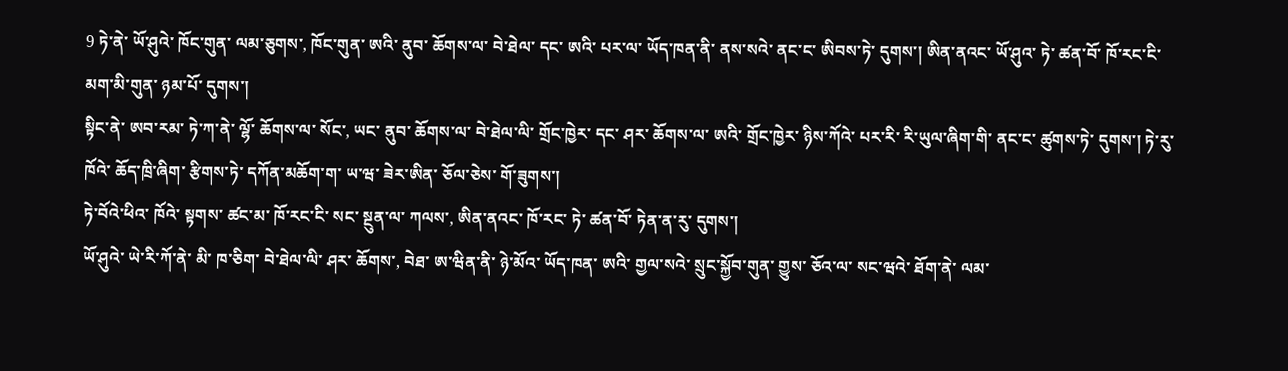9 ཏེ་ནེ་ ཡོ་ཤུའེ་ ཁོང་གུན་ ལམ་ཅུགས་, ཁོང་གུན་ ཨའི་ ནུབ་ ཆོགས་ལ་ བེ་ཐེལ་ དང་ ཨའི་ པར་ལ་ ཡོད་ཁན་ནི་ ནས་སའེ་ ནང་ང་ ཨིབས་ཏེ་ དུགས་། ཨིན་ནའང་ ཡོ་ཤུའ་ ཏེ་ ཚན་བོ་ ཁོ་རང་ངི་ མག་མི་གུན་ ཉམ་པོ་ དུགས་།
སྟིང་ནེ་ ཨབ་རམ་ ཏེ་ཀ་ནེ་ ལྷོ་ ཆོགས་ལ་ སོང་, ཡང་ ནུབ་ ཆོགས་ལ་ བེ་ཐེལ་ལི་ གྲོང་ཁྱེར་ དང་ ཤར་ ཆོགས་ལ་ ཨའི་ གྲོང་ཁྱེར་ ཉིས་ཀོའེ་ པར་རི་ རི་ཡུལ་ཞིག་གི་ ནང་ང་ ཚུགས་ཏེ་ དུགས་། ཏེ་རུ་ ཁོའེ་ ཆོད་ཁྲི་ཞིག་ རྩིགས་ཏེ་ དཀོན་མཆོག་ག་ ཡ་ཝ་ ཟེར་ཨིན་ ཅོལ་ཅེས་ གོ་ཟུགས་།
ཏེ་བོའེ་ཕིའ་ ཁོའེ་ སྟགས་ ཚང་མ་ ཁོ་རང་ངི་ སང་ སྔུན་ལ་ ཀལས་, ཨིན་ནའང་ ཁོ་རང་ ཏེ་ ཚན་བོ་ ཏེན་ན་རུ་ དུགས་།
ཡོ་ཤུའེ་ ཡེ་རི་ཀོ་ནེ་ མི་ ཁ་ཅིག་ བེ་ཐེལ་ལི་ ཤར་ ཆོགས་, བེཐ་ ཨ་ཝིན་ནི་ ཉེ་མོའ་ ཡོད་ཁན་ ཨའི་ གྱལ་སའེ་ སྲུང་སྐྱོབ་གུན་ གྱུས་ ཅོའ་ལ་ སང་ཝའེ་ ཐོག་ནེ་ ལམ་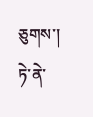ཅུགས་། ཏེ་ནེ་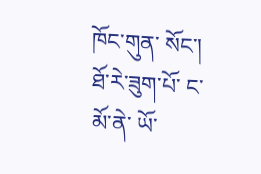ཁོང་གུན་ སོང་།
ཐོ་རེ་ཟུག་པོ་ ང་མོ་ནེ་ ཡོ་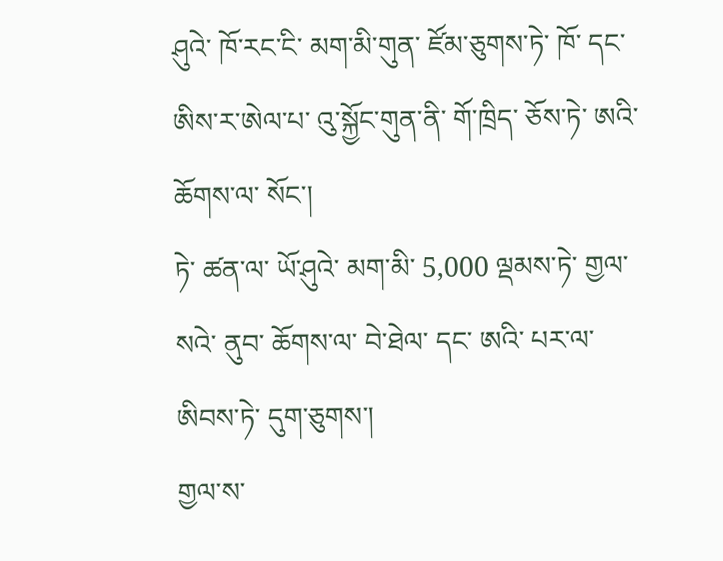ཤུའེ་ ཁོ་རང་ངི་ མག་མི་གུན་ ཛོམ་ཅུགས་ཏེ་ ཁོ་ དང་ ཨིས་ར་ཨེལ་པ་ འུ་སྐྱོང་གུན་ནི་ གོ་ཁྲིད་ ཅོས་ཏེ་ ཨའི་ ཆོགས་ལ་ སོང་།
ཏེ་ ཚན་ལ་ ཡོ་ཤུའེ་ མག་མི་ 5,000 ལྡམས་ཏེ་ གྱལ་སའེ་ ནུབ་ ཆོགས་ལ་ བེ་ཐེལ་ དང་ ཨའི་ པར་ལ་ ཨིབས་ཏེ་ དུག་ཅུགས་།
གྱལ་ས་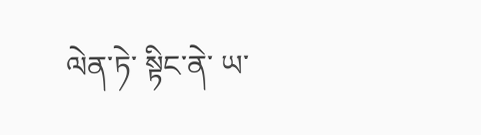ལེན་ཏེ་ སྟིང་ནེ་ ཡ་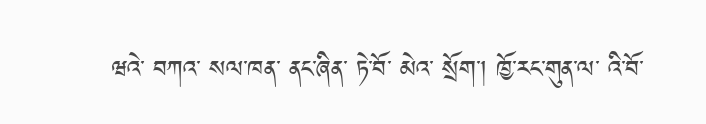ཝའེ་ བཀའ་ སལ་ཁན་ ནང་ཞིན་ ཏེ་བོ་ མེའ་ སྲོག་། ཁྱོ་རང་གུན་ལ་ འི་བོ་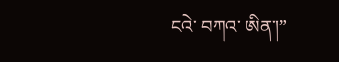ངའེ་ བཀའ་ ཨིན་།”